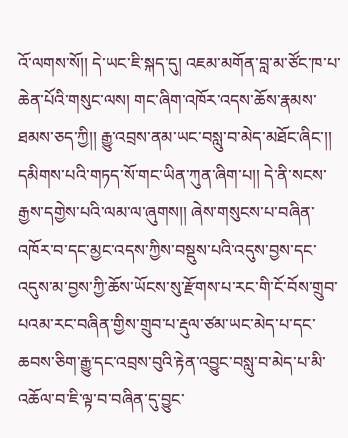འོ་ལགས་སོ།། དེ་ཡང་ཇི་སྐད་དུ། འཇམ་མགོན་བླ་མ་ཙོང་ཁ་པ་ཆེན་པོའི་གསུང་ལས། གང་ཞིག་འཁོར་འདས་ཆོས་རྣམས་ཐམས་ཅད་ཀྱི།། རྒྱུ་འབྲས་ནམ་ཡང་བསླུ་བ་མེད་མཐོང་ཞིང་།། དམིགས་པའི་གཏད་སོ་གང་ཡིན་ཀུན་ཞིག་པ།། དེ་ནི་སངས་རྒྱས་དགྱེས་པའི་ལམ་ལ་ཞུགས།། ཞེས་གསུངས་པ་བཞིན་འཁོར་བ་དང་མྱང་འདས་ཀྱིས་བསྡུས་པའི་འདུས་བྱས་དང་འདུས་མ་བྱས་ཀྱི་ཆོས་ཡོངས་སུ་རྫོགས་པ་རང་གི་ངོ་བོས་གྲུབ་པའམ་རང་བཞིན་གྱིས་གྲུབ་པ་རྡུལ་ཙམ་ཡང་མེད་པ་དང་ཆབས་ཅིག་རྒྱུ་དང་འབྲས་བུའི་རྟེན་འབྱུང་བསླུ་བ་མེད་པ་མི་འཆོལ་བ་ཇི་ལྟ་བ་བཞིན་དུ་བྱུང་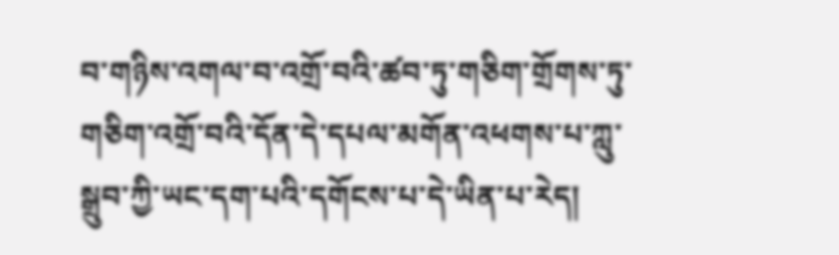བ་གཉིས་འགལ་བ་འགྲོ་བའི་ཚབ་ཏུ་གཅིག་གྲོགས་ཏུ་གཅིག་འགྲོ་བའི་དོན་དེ་དཔལ་མགོན་འཕགས་པ་ཀླུ་སྒྲུབ་ཀྱི་ཡང་དག་པའི་དགོངས་པ་དེ་ཡིན་པ་རེད།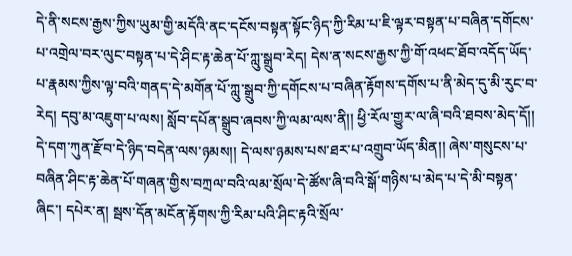དེ་ནི་སངས་རྒྱས་ཀྱིས་ཡུམ་གྱི་མདོའི་ནང་དངོས་བསྟན་སྟོང་ཉིད་ཀྱི་རིམ་པ་ཇི་ལྟར་བསྟན་པ་བཞིན་དགོངས་པ་འགྲེལ་བར་ལུང་བསྟན་པ་དེ་ཤིང་རྟ་ཆེན་པོ་ཀླུ་སྒྲུབ་རེད། དེས་ན་སངས་རྒྱས་ཀྱི་གོ་འཕང་ཐོབ་འདོད་ཡོད་པ་རྣམས་ཀྱིས་ལྟ་བའི་གནད་དེ་མགོན་པོ་ཀླུ་སྒྲུབ་ཀྱི་དགོངས་པ་བཞིན་རྟོགས་དགོས་པ་ནི་མེད་དུ་མི་རུང་བ་རེད། དབུ་མ་འཇུག་པ་ལས། སློབ་དཔོན་སྒྲུབ་ཞབས་ཀྱི་ལམ་ལས་ནི།། ཕྱི་རོལ་གྱུར་ལ་ཞི་བའི་ཐབས་མེད་དོ།། དེ་དག་ཀུན་རྫོབ་དེ་ཉིད་བདེན་ལས་ཉམས།། དེ་ལས་ཉམས་པས་ཐར་པ་འགྲུབ་ཡོད་མིན།། ཞེས་གསུངས་པ་བཞིན་ཤིང་རྟ་ཆེན་པོ་གཞན་གྱིས་བཀྲལ་བའི་ལམ་སྲོལ་དེ་ཚོས་ཞི་བའི་སྒོ་གཉིས་པ་མེད་པ་དེ་མི་བསྟན་ཞིང་། དཔེར་ན། སྦས་དོན་མངོན་རྟོགས་ཀྱི་རིམ་པའི་ཤིང་རྟའི་སྲོལ་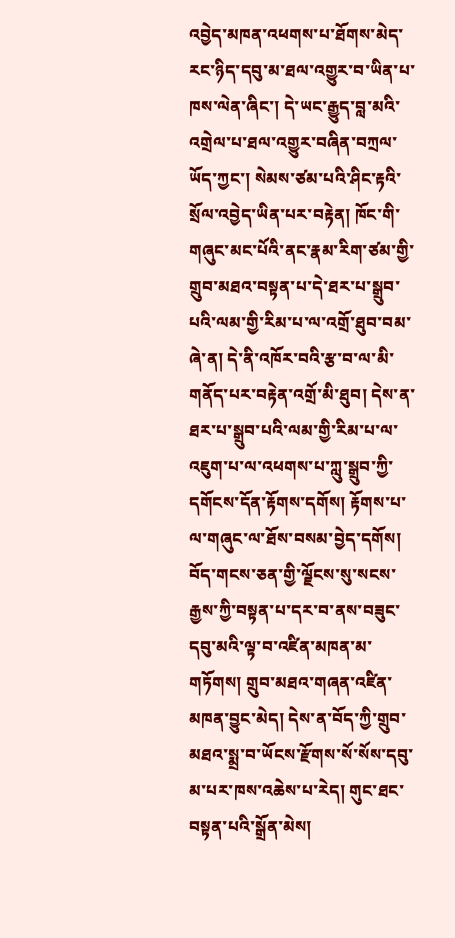འབྱེད་མཁན་འཕགས་པ་ཐོགས་མེད་རང་ཉིད་དབུ་མ་ཐལ་འགྱུར་བ་ཡིན་པ་ཁས་ལེན་ཞིང་། དེ་ཡང་རྒྱུད་བླ་མའི་འགྲེལ་པ་ཐལ་འགྱུར་བཞིན་བཀྲལ་ཡོད་ཀྱང་། སེམས་ཙམ་པའི་ཤིང་རྟའི་སྲོལ་འབྱེད་ཡིན་པར་བརྟེན། ཁོང་གི་གཞུང་མང་པོའི་ནང་རྣམ་རིག་ཙམ་གྱི་གྲུབ་མཐའ་བསྟན་པ་དེ་ཐར་པ་སྒྲུབ་པའི་ལམ་གྱི་རིམ་པ་ལ་འགྲོ་ཐུབ་བམ་ཞེ་ན། དེ་ནི་འཁོར་བའི་རྩ་བ་ལ་མི་གནོད་པར་བརྟེན་འགྲོ་མི་ཐུབ། དེས་ན་ཐར་པ་སྒྲུབ་པའི་ལམ་གྱི་རིམ་པ་ལ་འཇུག་པ་ལ་འཕགས་པ་ཀླུ་སྒྲུབ་ཀྱི་དགོངས་དོན་རྟོགས་དགོས། རྟོགས་པ་ལ་གཞུང་ལ་ཐོས་བསམ་བྱེད་དགོས།
བོད་གངས་ཅན་གྱི་ལྗོངས་སུ་སངས་རྒྱས་ཀྱི་བསྟན་པ་དར་བ་ནས་བཟུང་དབུ་མའི་ལྟ་བ་འཛིན་མཁན་མ་གཏོགས། གྲུབ་མཐའ་གཞན་འཛིན་མཁན་བྱུང་མེད། དེས་ན་བོད་ཀྱི་གྲུབ་མཐའ་སྨྲ་བ་ཡོངས་རྫོགས་སོ་སོས་དབུ་མ་པར་ཁས་འཆེས་པ་རེད། གུང་ཐང་བསྟན་པའི་སྒྲོན་མེས།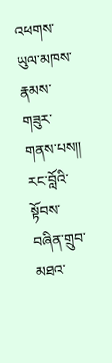འཕགས་ཡུལ་མཁས་རྣམས་གཟུར་གནས་པས།། རང་བློའི་སྟོབས་བཞིན་གྲུབ་མཐའ་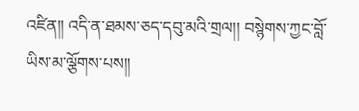འཛིན།། འདི་ན་ཐམས་ཅད་དབུ་མའི་གྲལ།། བསྙེགས་ཀྱང་བློ་ཡིས་མ་ལྕོགས་པས།།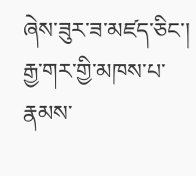ཞེས་ཟུར་ཟ་མཛད་ཅིང་། རྒྱ་གར་གྱི་མཁས་པ་རྣམས་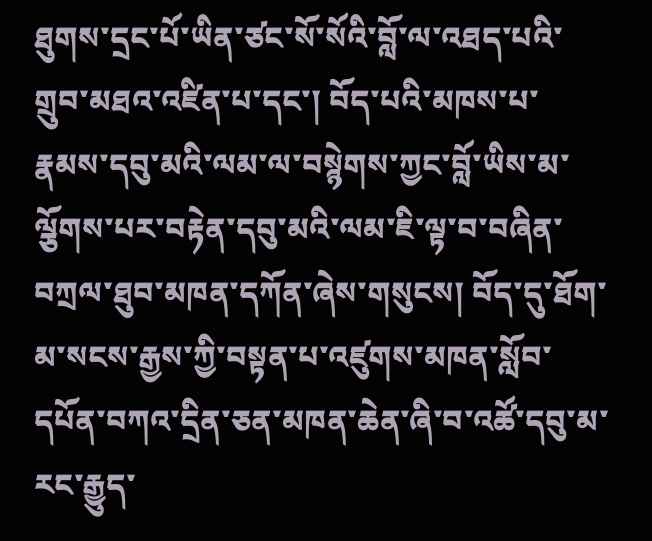ཐུགས་དྲང་པོ་ཡིན་ཙང་སོ་སོའི་བློ་ལ་འཐད་པའི་གྲུབ་མཐའ་འཛིན་པ་དང་། བོད་པའི་མཁས་པ་རྣམས་དབུ་མའི་ལམ་ལ་བསྙེགས་ཀྱང་བློ་ཡིས་མ་ལྕོགས་པར་བརྟེན་དབུ་མའི་ལམ་ཇི་ལྟ་བ་བཞིན་བཀྲལ་ཐུབ་མཁན་དཀོན་ཞེས་གསུངས། བོད་དུ་ཐོག་མ་སངས་རྒྱས་ཀྱི་བསྟན་པ་འཛུགས་མཁན་སློབ་དཔོན་བཀའ་དྲིན་ཅན་མཁན་ཆེན་ཞི་བ་འཚོ་དབུ་མ་རང་རྒྱུད་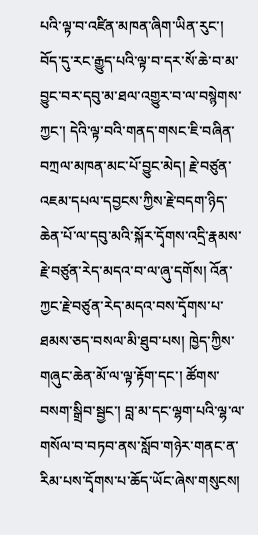པའི་ལྟ་བ་འཛིན་མཁན་ཞིག་ཡིན་རུང་། བོད་དུ་རང་རྒྱུད་པའི་ལྟ་བ་དར་སོ་ཆེ་བ་མ་བྱུང་བར་དབུ་མ་ཐལ་འགྱུར་བ་ལ་བསྙེགས་ཀྱང་། དེའི་ལྟ་བའི་གནད་གསང་ཇི་བཞིན་བཀྲལ་མཁན་མང་པོ་བྱུང་མེད། རྗེ་བཙུན་འཇམ་དཔལ་དབྱངས་ཀྱིས་རྗེ་བདག་ཉིད་ཆེན་པོ་ལ་དབུ་མའི་སྐོར་དྭོགས་འདྲི་རྣམས་རྗེ་བཙུན་རེད་མདའ་བ་ལ་ཞུ་དགོས། འོན་ཀྱང་རྗེ་བཙུན་རེད་མདའ་བས་དྭོགས་པ་ཐམས་ཅད་བསལ་མི་ཐུབ་པས། ཁྱེད་ཀྱིས་གཞུང་ཆེན་མོ་ལ་ལྟ་རྟོག་དང་། ཚོགས་བསག་སྒྲིབ་སྦྱང་། བླ་མ་དང་ལྷག་པའི་ལྷ་ལ་གསོལ་བ་བཏབ་ནས་སློབ་གཉེར་གནང་ན་རིམ་པས་དྭོགས་པ་ཆོད་ཡོང་ཞེས་གསུངས།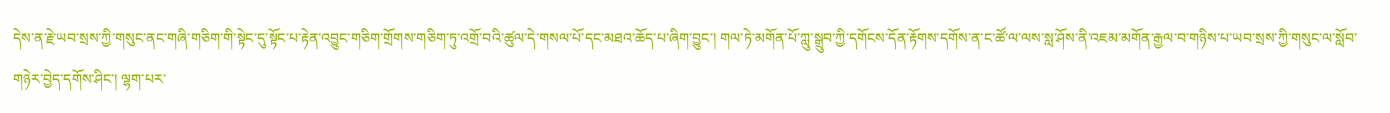དེས་ན་རྗེ་ཡབ་སྲས་ཀྱི་གསུང་ནང་གཞི་གཅིག་གི་སྟེང་དུ་སྟོང་པ་རྟེན་འབྱུང་གཅིག་གྲོགས་གཅིག་ཏུ་འགྲོ་བའི་ཚུལ་དེ་གསལ་པོ་དང་མཐའ་ཆོད་པ་ཞིག་བྱུང་། གལ་ཏེ་མགོན་པོ་ཀླུ་སྒྲུབ་ཀྱི་དགོངས་དོན་རྟོགས་དགོས་ན་ང་ཚོ་ལ་ལས་སླ་ཤོས་ནི་འཇམ་མགོན་རྒྱལ་བ་གཉིས་པ་ཡབ་སྲས་ཀྱི་གསུང་ལ་སློབ་གཉེར་བྱེད་དགོས་ཤིང་། ལྷག་པར་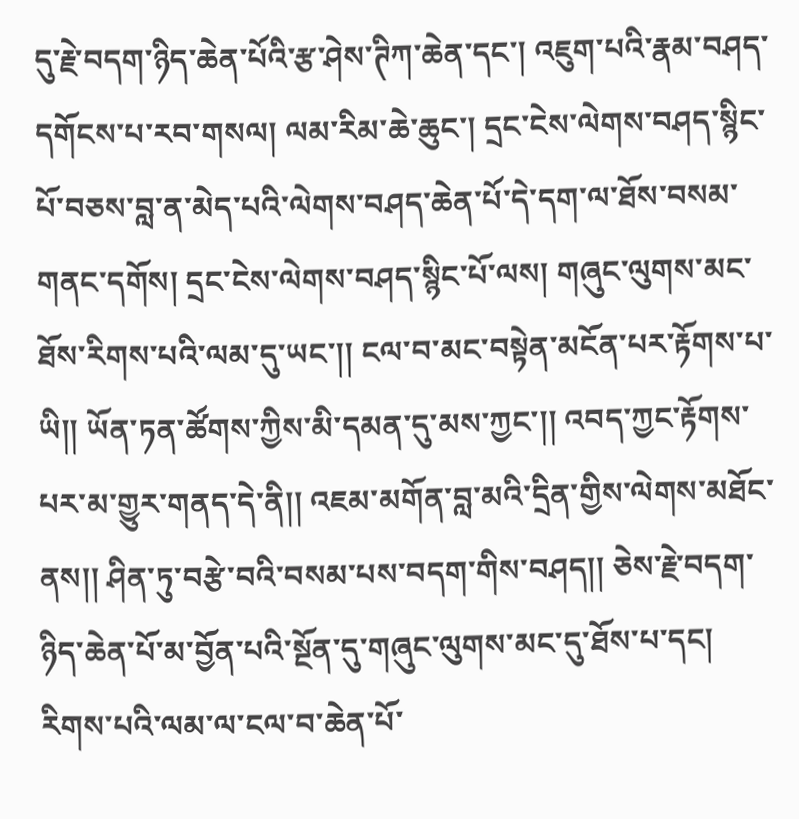དུ་རྗེ་བདག་ཉིད་ཆེན་པོའི་རྩ་ཤེས་ཊིཀ་ཆེན་དང་། འཇུག་པའི་རྣམ་བཤད་དགོངས་པ་རབ་གསལ། ལམ་རིམ་ཆེ་ཆུང་། དྲང་ངེས་ལེགས་བཤད་སྙིང་པོ་བཅས་བླ་ན་མེད་པའི་ལེགས་བཤད་ཆེན་པོ་དེ་དག་ལ་ཐོས་བསམ་གནང་དགོས། དྲང་ངེས་ལེགས་བཤད་སྙིང་པོ་ལས། གཞུང་ལུགས་མང་ཐོས་རིགས་པའི་ལམ་དུ་ཡང་།། ངལ་བ་མང་བསྟེན་མངོན་པར་རྟོགས་པ་ཡི།། ཡོན་ཏན་ཚོགས་ཀྱིས་མི་དམན་དུ་མས་ཀྱང་།། འབད་ཀྱང་རྟོགས་པར་མ་གྱུར་གནད་དེ་ནི།། འཇམ་མགོན་བླ་མའི་དྲིན་གྱིས་ལེགས་མཐོང་ནས།། ཤིན་ཏུ་བརྩེ་བའི་བསམ་པས་བདག་གིས་བཤད།། ཅེས་རྗེ་བདག་ཉིད་ཆེན་པོ་མ་བྱོན་པའི་སྔོན་དུ་གཞུང་ལུགས་མང་དུ་ཐོས་པ་དང། རིགས་པའི་ལམ་ལ་ངལ་བ་ཆེན་པོ་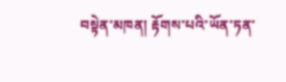བསྟེན་མཁན། རྟོགས་པའི་ཡོན་ཏན་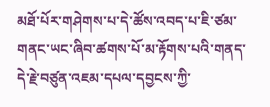མཐོ་པོར་གཤེགས་པ་དེ་ཚོས་འབད་པ་ཇི་ཙམ་གནང་ཡང་ཞིབ་ཚགས་པོ་མ་རྟོགས་པའི་གནད་དེ་རྗེ་བཙུན་འཇམ་དཔལ་དབྱངས་ཀྱི་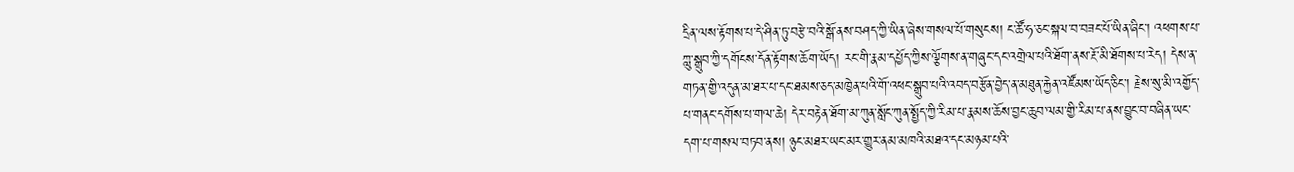དྲིན་ལས་རྟོགས་པ་དེ་ཤིན་ཏུ་བརྩེ་བའི་སྒོ་ནས་བཤད་ཀྱི་ཡིན་ཞེས་གསལ་པོ་གསུངས། ང་ཚོ་ཧ་ཅང་སྐལ་བ་བཟང་པོ་ཡིན་ཞིང་། འཕགས་པ་ཀླུ་སྒྲུབ་ཀྱི་དགོངས་དོན་རྟོགས་ཆོག་ཡོད། རང་གི་རྣམ་དཔྱོད་ཀྱིས་ལྕོགས་ན་གཞུང་དང་འགྲེལ་པའི་ཐོག་ནས་རྔོ་མི་ཐོགས་པ་རེད། དེས་ན་གཏན་གྱི་འདུན་མ་ཐར་པ་དང་ཐམས་ཅད་མཁྱེན་པའི་གོ་འཕང་སྒྲུབ་པའི་འབད་བརྩོན་བྱེད་ན་མཐུན་རྐྱེན་འཛོམས་ཡོད་ཅིང་། རྗེས་སུ་མི་འགྱོད་པ་གནང་དགོས་པ་གལ་ཆེ། དེར་བརྟེན་ཐོག་མ་ཀུན་སློང་ཀུན་སྤྱོད་ཀྱི་རིམ་པ་རྣམས་ཆོས་བྱང་ཆུབ་ལམ་གྱི་རིམ་པ་ནས་བྱུང་བ་བཞིན་ཡང་དག་པ་གསལ་བཏབ་ནས། ཉུང་མཐར་ཡང་མར་གྱུར་ནམ་མཁའི་མཐའ་དང་མཉམ་པའི་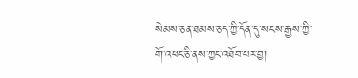སེམས་ཅན་ཐམས་ཅད་ཀྱི་དོན་དུ་སངས་རྒྱས་ཀྱི་གོ་འཕང་ཅི་ནས་ཀྱང་འཐོབ་པར་བྱ།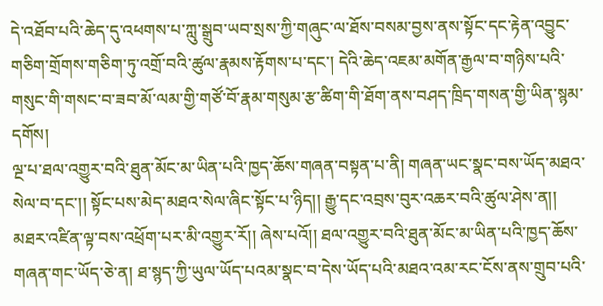དེ་འཐོབ་པའི་ཆེད་དུ་འཕགས་པ་ཀླུ་སྒྲུབ་ཡབ་སྲས་ཀྱི་གཞུང་ལ་ཐོས་བསམ་བྱས་ནས་སྟོང་དང་རྟེན་འབྱུང་གཅིག་གྲོགས་གཅིག་ཏུ་འགྲོ་བའི་ཚུལ་རྣམས་རྟོགས་པ་དང་། དེའི་ཆེད་འཇམ་མགོན་རྒྱལ་བ་གཉིས་པའི་གསུང་གི་གསང་བ་ཟབ་མོ་ལམ་གྱི་གཙོ་བོ་རྣམ་གསུམ་རྩ་ཚིག་གི་ཐོག་ནས་བཤད་ཁྲིད་གསན་གྱི་ཡིན་སྙམ་དགོས།
ལྔ་པ་ཐལ་འགྱུར་བའི་ཐུན་མོང་མ་ཡིན་པའི་ཁྱད་ཆོས་གཞན་བསྟན་པ་ནི། གཞན་ཡང་སྣང་བས་ཡོད་མཐའ་སེལ་བ་དང་།། སྟོང་པས་མེད་མཐའ་སེལ་ཞིང་སྟོང་པ་ཉིད།། རྒྱུ་དང་འབྲས་བུར་འཆར་བའི་ཚུལ་ཤེས་ན།། མཐར་འཛིན་ལྟ་བས་འཕྲོག་པར་མི་འགྱུར་རོ།། ཞེས་པའོ།། ཐལ་འགྱུར་བའི་ཐུན་མོང་མ་ཡིན་པའི་ཁྱད་ཆོས་གཞན་གང་ཡོད་ཅེ་ན། ཐ་སྙད་ཀྱི་ཡུལ་ཡོད་པའམ་སྣང་བ་དེས་ཡོད་པའི་མཐའ་འམ་རང་ངོས་ནས་གྲུབ་པའི་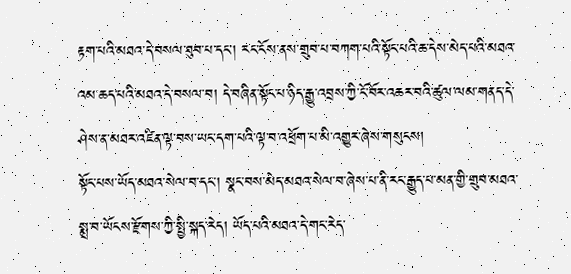རྟག་པའི་མཐའ་དེ་བསལ་ཐུབ་པ་དང་། རང་ངོས་ནས་གྲུབ་པ་བཀག་པའི་སྟོང་པའི་ཆ་དེས་མེད་པའི་མཐའ་འམ་ཆད་པའི་མཐའ་དེ་བསལ་བ། དེ་བཞིན་སྟོང་པ་ཉིད་རྒྱུ་འབྲས་ཀྱི་ངོ་བོར་འཆར་བའི་ཚུལ་ལམ་གནད་དེ་ཤེས་ན་མཐར་འཛིན་ལྟ་བས་ཡང་དག་པའི་ལྟ་བ་འཕྲོག་པ་མི་འགྱུར་ཞེས་གསུངས།
སྟོང་པས་ཡོད་མཐའ་སེལ་བ་དང་། སྣང་བས་མེད་མཐའ་སེལ་བ་ཞེས་པ་ནི་རང་རྒྱུད་པ་མན་གྱི་གྲུབ་མཐའ་སྨྲ་བ་ཡོངས་རྫོགས་ཀྱི་སྤྱི་སྐད་རེད། ཡོད་པའི་མཐའ་དེ་གང་རེད་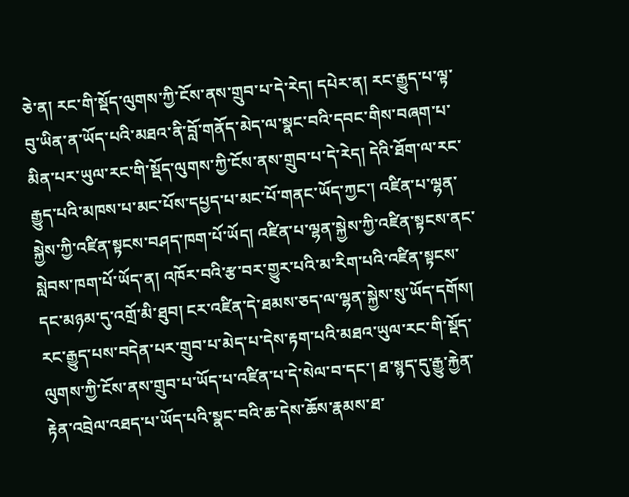ཅེ་ན། རང་གི་སྡོད་ལུགས་ཀྱི་ངོས་ནས་གྲུབ་པ་དེ་རེད། དཔེར་ན། རང་རྒྱུད་པ་ལྟ་བུ་ཡིན་ན་ཡོད་པའི་མཐའ་ནི་བློ་གནོད་མེད་ལ་སྣང་བའི་དབང་གིས་བཞག་པ་མིན་པར་ཡུལ་རང་གི་སྡོད་ལུགས་ཀྱི་ངོས་ནས་གྲུབ་པ་དེ་རེད། དེའི་ཐོག་ལ་རང་རྒྱུད་པའི་མཁས་པ་མང་པོས་དཔྱད་པ་མང་པོ་གནང་ཡོད་ཀྱང་། འཛིན་པ་ལྷན་སྐྱེས་ཀྱི་འཛིན་སྟངས་བཤད་ཁག་པོ་ཡོད། འཛིན་པ་ལྷན་སྐྱེས་ཀྱི་འཛིན་སྟངས་ནང་སླེབས་ཁག་པོ་ཡོད་ན། འཁོར་བའི་རྩ་བར་གྱུར་པའི་མ་རིག་པའི་འཛིན་སྟངས་དང་མཉམ་དུ་འགྲོ་མི་ཐུབ། ངར་འཛིན་དེ་ཐམས་ཅད་ལ་ལྷན་སྐྱེས་སུ་ཡོད་དགོས། རང་རྒྱུད་པས་བདེན་པར་གྲུབ་པ་མེད་པ་དེས་རྟག་པའི་མཐའ་ཡུལ་རང་གི་སྡོད་ལུགས་ཀྱི་ངོས་ནས་གྲུབ་པ་ཡོད་པ་འཛིན་པ་དེ་སེལ་བ་དང་། ཐ་སྙད་དུ་རྒྱུ་རྐྱེན་རྟེན་འབྲེལ་འཐད་པ་ཡོད་པའི་སྣང་བའི་ཆ་དེས་ཆོས་རྣམས་ཐ་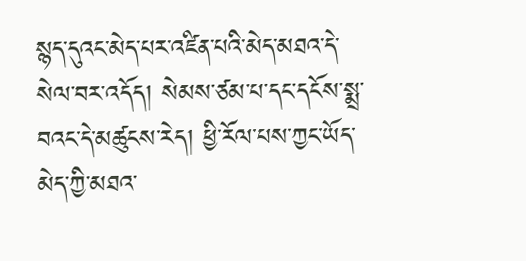སྙད་དུའང་མེད་པར་འཛིན་པའི་མེད་མཐའ་དེ་སེལ་བར་འདོད། སེམས་ཙམ་པ་དང་དངོས་སྨྲ་བའང་དེ་མཚུངས་རེད། ཕྱི་རོལ་པས་ཀྱང་ཡོད་མེད་ཀྱི་མཐའ་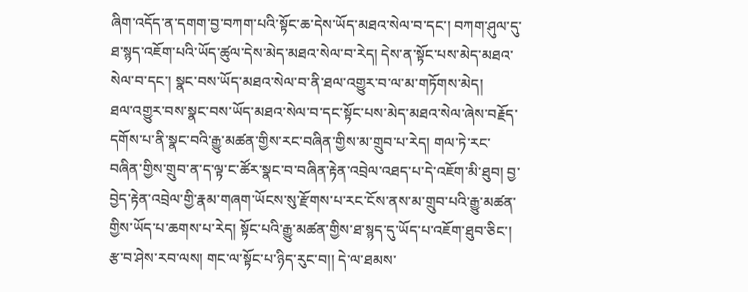ཞིག་འདོད་ན་དགག་བྱ་བཀག་པའི་སྟོང་ཆ་དེས་ཡོད་མཐའ་སེལ་བ་དང་། བཀག་ཤུལ་དུ་ཐ་སྙད་འཇོག་པའི་ཡོད་ཚུལ་དེས་མེད་མཐའ་སེལ་བ་རེད། དེས་ན་སྟོང་པས་མེད་མཐའ་སེལ་བ་དང་། སྣང་བས་ཡོད་མཐའ་སེལ་བ་ནི་ཐལ་འགྱུར་བ་ལ་མ་གཏོགས་མེད།
ཐལ་འགྱུར་བས་སྣང་བས་ཡོད་མཐའ་སེལ་བ་དང་སྟོང་པས་མེད་མཐའ་སེལ་ཞེས་བརྗོད་དགོས་པ་ནི་སྣང་བའི་རྒྱུ་མཚན་གྱིས་རང་བཞིན་གྱིས་མ་གྲུབ་པ་རེད། གལ་ཏེ་རང་བཞིན་གྱིས་གྲུབ་ན་ད་ལྟ་ང་ཚོར་སྣང་བ་བཞིན་རྟེན་འབྲེལ་འཐད་པ་དེ་འཇོག་མི་ཐུབ། བྱ་བྱེད་རྟེན་འབྲེལ་གྱི་རྣམ་གཞག་ཡོངས་སུ་རྫོགས་པ་རང་ངོས་ནས་མ་གྲུབ་པའི་རྒྱུ་མཚན་གྱིས་ཡོད་པ་ཆགས་པ་རེད། སྟོང་པའི་རྒྱུ་མཚན་གྱིས་ཐ་སྙད་དུ་ཡོད་པ་འཇོག་ཐུབ་ཅིང་། རྩ་བ་ཤེས་རབ་ལས། གང་ལ་སྟོང་པ་ཉིད་རུང་བ།། དེ་ལ་ཐམས་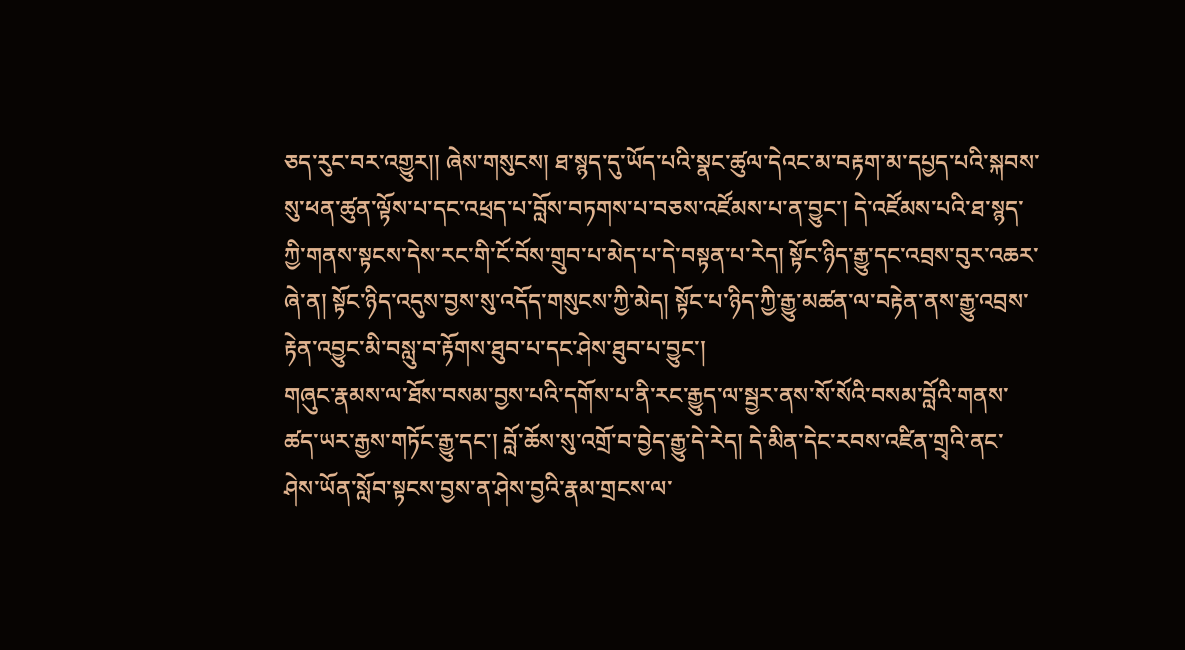ཅད་རུང་བར་འགྱུར།། ཞེས་གསུངས། ཐ་སྙད་དུ་ཡོད་པའི་སྣང་ཚུལ་དེའང་མ་བརྟག་མ་དཔྱད་པའི་སྐབས་སུ་ཕན་ཚུན་ལྟོས་པ་དང་འཕྲད་པ་བློས་བཏགས་པ་བཅས་འཛོམས་པ་ན་བྱུང་། དེ་འཛོམས་པའི་ཐ་སྙད་ཀྱི་གནས་སྟངས་དེས་རང་གི་ངོ་བོས་གྲུབ་པ་མེད་པ་དེ་བསྟན་པ་རེད། སྟོང་ཉིད་རྒྱུ་དང་འབྲས་བུར་འཆར་ཞེ་ན། སྟོང་ཉིད་འདུས་བྱས་སུ་འདོད་གསུངས་ཀྱི་མེད། སྟོང་པ་ཉིད་ཀྱི་རྒྱུ་མཚན་ལ་བརྟེན་ནས་རྒྱུ་འབྲས་རྟེན་འབྱུང་མི་བསླུ་བ་རྟོགས་ཐུབ་པ་དང་ཤེས་ཐུབ་པ་བྱུང་།
གཞུང་རྣམས་ལ་ཐོས་བསམ་བྱས་པའི་དགོས་པ་ནི་རང་རྒྱུད་ལ་སྦྱར་ནས་སོ་སོའི་བསམ་བློའི་གནས་ཚད་ཡར་རྒྱས་གཏོང་རྒྱུ་དང་། བློ་ཆོས་སུ་འགྲོ་བ་བྱེད་རྒྱུ་དེ་རེད། དེ་མིན་དེང་རབས་འཛིན་གྲྭའི་ནང་ཤེས་ཡོན་སློབ་སྟངས་བྱས་ན་ཤེས་བྱའི་རྣམ་གྲངས་ལ་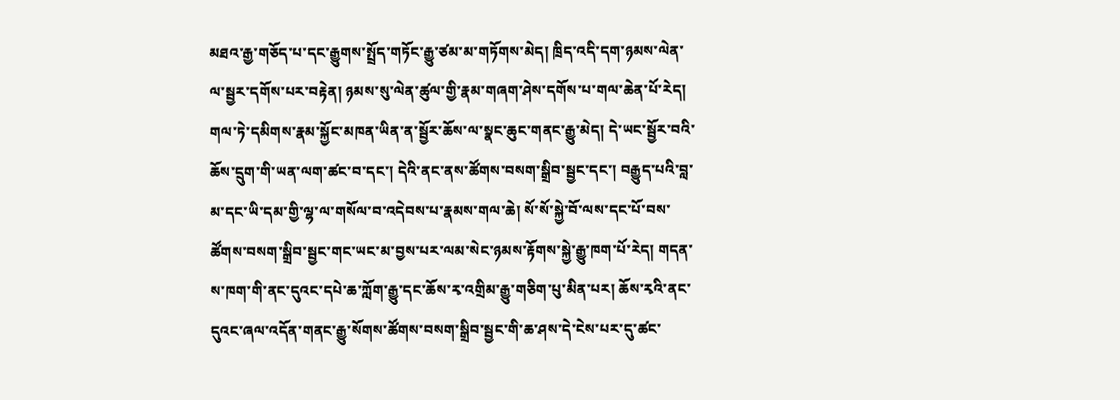མཐའ་རྒྱ་གཅོད་པ་དང་རྒྱུགས་སྤྲོད་གཏོང་རྒྱུ་ཙམ་མ་གཏོགས་མེད། ཁྲིད་འདི་དག་ཉམས་ལེན་ལ་སྦྱར་དགོས་པར་བརྟེན། ཉམས་སུ་ལེན་ཚུལ་གྱི་རྣམ་གཞག་ཤེས་དགོས་པ་གལ་ཆེན་པོ་རེད། གལ་ཏེ་དམིགས་རྣམ་སྐྱོང་མཁན་ཡིན་ན་སྦྱོར་ཆོས་ལ་སྣང་ཆུང་གནང་རྒྱུ་མེད། དེ་ཡང་སྦྱོར་བའི་ཆོས་དྲུག་གི་ཡན་ལག་ཚང་བ་དང་། དེའི་ནང་ནས་ཚོགས་བསག་སྒྲིབ་སྦྱང་དང་། བརྒྱུད་པའི་བླ་མ་དང་ཡི་དམ་གྱི་ལྷ་ལ་གསོལ་བ་འདེབས་པ་རྣམས་གལ་ཆེ། སོ་སོ་སྐྱེ་བོ་ལས་དང་པོ་བས་ཚོགས་བསག་སྒྲིབ་སྦྱང་གང་ཡང་མ་བྱས་པར་ལམ་སེང་ཉམས་རྟོགས་སྐྱེ་རྒྱུ་ཁག་པོ་རེད། གདན་ས་ཁག་གི་ནང་དུའང་དཔེ་ཆ་ཀློག་རྒྱུ་དང་ཆོས་རྭ་འགྲིམ་རྒྱུ་གཅིག་པུ་མིན་པར། ཆོས་རྭའི་ནང་དུའང་ཞལ་འདོན་གནང་རྒྱུ་སོགས་ཚོགས་བསག་སྒྲིབ་སྦྱང་གི་ཆ་ཤས་དེ་ངེས་པར་དུ་ཚང་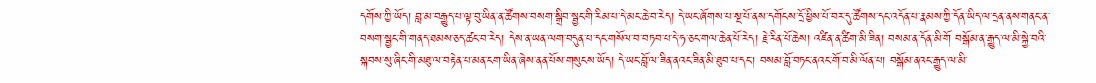དགོས་ཀྱི་ཡོད། བླ་མ་བརྒྱུད་པ་ལྟ་བུ་ཡིན་ན་ཚོགས་བསག་སྒྲིབ་སྦྱང་གི་རིམ་པ་དེ་མང་ཆེ་བ་རེད། དེ་ཡང་ཞོགས་པ་སྔ་པོ་ནས་དགོངས་དྲོ་ཕྱིས་པོ་བར་དུ་ཚོགས་དང་འདོན་པ་རྣམས་ཀྱི་དོན་ཡིད་ལ་དྲན་ནས་གནང་ན་བསག་སྦྱང་གི་གནད་ཐམས་ཅད་ཚང་བ་རེད། དེས་ན་ཡན་ལག་བདུན་པ་དང་གསོལ་བ་བཏབ་པ་དེ་ཧ་ཅང་གལ་ཆེན་པོ་རེད། རྗེ་རིན་པོ་ཆེས། འཛིན་ན་ཚིག་མི་ཟིན། བསམ་ན་དོན་མི་གོ བསྒོམ་ན་རྒྱུད་ལ་མི་སྐྱེ་བའི་སྐབས་སུ་ཞིང་གི་མཐུ་ལ་བརྟེན་པ་མན་ངག་ཡིན་ཞེས་ནན་པོས་གསུངས་ཡོད། དེ་ཡང་བློ་ལ་ཟིན་ནའང་ཟིན་མི་ཐུབ་པ་དང་། བསམ་བློ་བཏང་ནའང་གོ་བ་མི་ལོན་པ། བསྒོམ་ནའང་རྒྱུད་ལ་མི་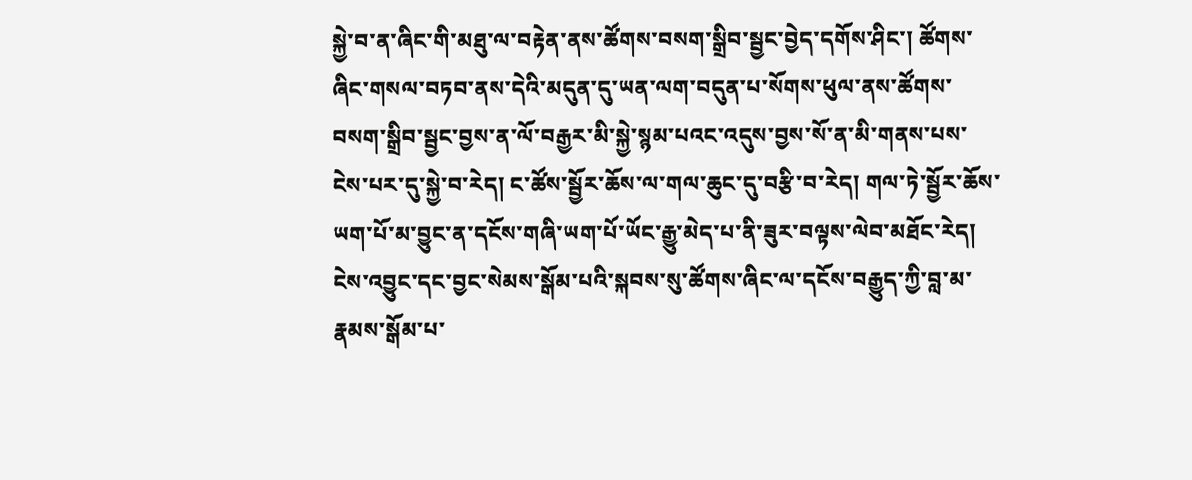སྐྱེ་བ་ན་ཞིང་གི་མཐུ་ལ་བརྟེན་ནས་ཚོགས་བསག་སྒྲིབ་སྦྱང་བྱེད་དགོས་ཤིང་། ཚོགས་ཞིང་གསལ་བཏབ་ནས་དེའི་མདུན་དུ་ཡན་ལག་བདུན་པ་སོགས་ཕུལ་ནས་ཚོགས་བསག་སྒྲིབ་སྦྱང་བྱས་ན་ལོ་བརྒྱར་མི་སྐྱེ་སྙམ་པའང་འདུས་བྱས་སོ་ན་མི་གནས་པས་ངེས་པར་དུ་སྐྱེ་བ་རེད། ང་ཚོས་སྦྱོར་ཆོས་ལ་གལ་ཆུང་དུ་བརྩི་བ་རེད། གལ་ཏེ་སྦྱོར་ཆོས་ཡག་པོ་མ་བྱུང་ན་དངོས་གཞི་ཡག་པོ་ཡོང་རྒྱུ་མེད་པ་ནི་ཟུར་བལྟས་ལེབ་མཐོང་རེད།
ངེས་འབྱུང་དང་བྱང་སེམས་སྒོམ་པའི་སྐབས་སུ་ཚོགས་ཞིང་ལ་དངོས་བརྒྱུད་ཀྱི་བླ་མ་རྣམས་སྒོམ་པ་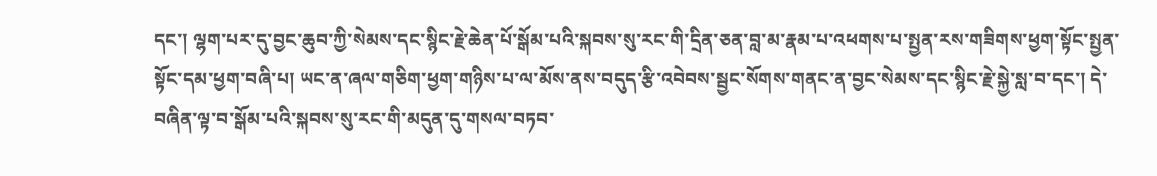དང་། ལྷག་པར་དུ་བྱང་ཆུབ་ཀྱི་སེམས་དང་སྙིང་རྗེ་ཆེན་པོ་སྒོམ་པའི་སྐབས་སུ་རང་གི་དྲིན་ཅན་བླ་མ་རྣམ་པ་འཕགས་པ་སྤྱན་རས་གཟིགས་ཕྱག་སྟོང་སྤྱན་སྟོང་དམ་ཕྱག་བཞི་པ། ཡང་ན་ཞལ་གཅིག་ཕྱག་གཉིས་པ་ལ་མོས་ནས་བདུད་རྩི་འབེབས་སྦྱང་སོགས་གནང་ན་བྱང་སེམས་དང་སྙིང་རྗེ་སྐྱེ་སླ་བ་དང་། དེ་བཞིན་ལྟ་བ་སྒོམ་པའི་སྐབས་སུ་རང་གི་མདུན་དུ་གསལ་བཏབ་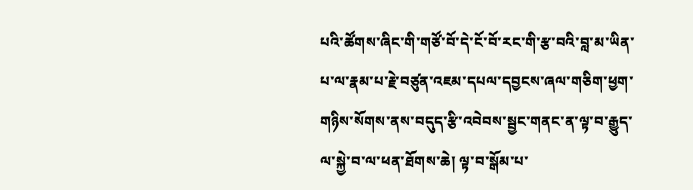པའི་ཚོགས་ཞིང་གི་གཙོ་བོ་དེ་ངོ་བོ་རང་གི་རྩ་བའི་བླ་མ་ཡིན་པ་ལ་རྣམ་པ་རྗེ་བཙུན་འཇམ་དཔལ་དབྱངས་ཞལ་གཅིག་ཕྱག་གཉིས་སོགས་ནས་བདུད་རྩི་འབེབས་སྦྱང་གནང་ན་ལྟ་བ་རྒྱུད་ལ་སྐྱེ་བ་ལ་ཕན་ཐོགས་ཆེ། ལྟ་བ་སྒོམ་པ་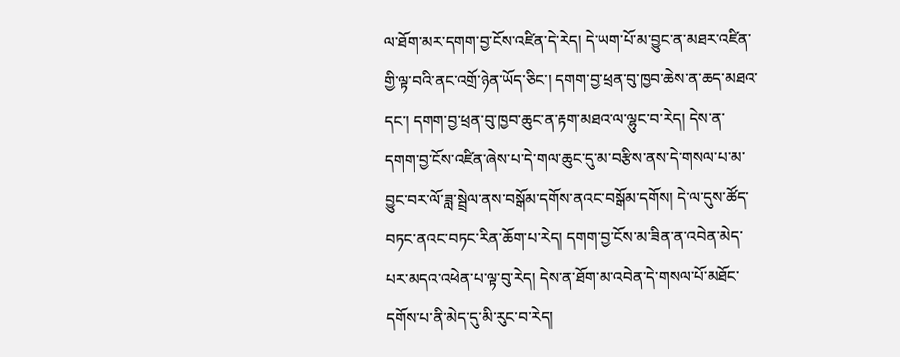ལ་ཐོག་མར་དགག་བྱ་ངོས་འཛིན་དེ་རེད། དེ་ཡག་པོ་མ་བྱུང་ན་མཐར་འཛིན་གྱི་ལྟ་བའི་ནང་འགྲོ་ཉེན་ཡོད་ཅིང་། དགག་བྱ་ཕྲན་བུ་ཁྱབ་ཆེས་ན་ཆད་མཐའ་དང་། དགག་བྱ་ཕྲན་བུ་ཁྱབ་ཆུང་ན་རྟག་མཐའ་ལ་ལྷུང་བ་རེད། དེས་ན་དགག་བྱ་ངོས་འཛིན་ཞེས་པ་དེ་གལ་ཆུང་དུ་མ་བརྩིས་ནས་དེ་གསལ་པ་མ་བྱུང་བར་ལོ་ཟླ་སྦྲེལ་ནས་བསྒོམ་དགོས་ནའང་བསྒོམ་དགོས། དེ་ལ་དུས་ཚོད་བཏང་ནའང་བཏང་རིན་ཆོག་པ་རེད། དགག་བྱ་ངོས་མ་ཟིན་ན་འབེན་མེད་པར་མདའ་འཕེན་པ་ལྟ་བུ་རེད། དེས་ན་ཐོག་མ་འབེན་དེ་གསལ་པོ་མཐོང་དགོས་པ་ནི་མེད་དུ་མི་རུང་བ་རེད།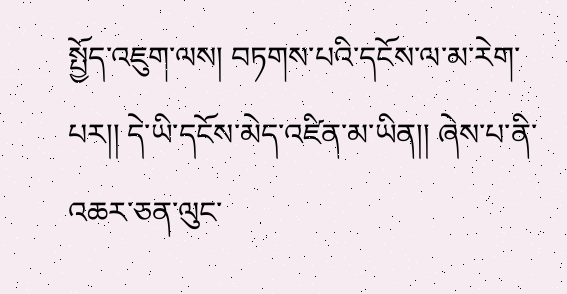སྤྱོད་འཇུག་ལས། བཏགས་པའི་དངོས་ལ་མ་རེག་པར།། དེ་ཡི་དངོས་མེད་འཛིན་མ་ཡིན།། ཞེས་པ་ནི་འཆར་ཅན་ལུང་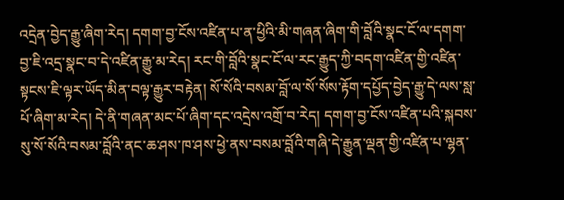འདྲེན་བྱེད་རྒྱུ་ཞིག་རེད། དགག་བྱ་ངོས་འཛིན་པ་ན་ཕྱིའི་མི་གཞན་ཞིག་གི་བློའི་སྣང་ངོ་ལ་དགག་བྱ་ཇི་འདྲ་སྣང་བ་དེ་འཛིན་རྒྱུ་མ་རེད། རང་གི་བློའི་སྣང་ངོ་ལ་རང་རྒྱུད་ཀྱི་བདག་འཛིན་གྱི་འཛིན་སྟངས་ཇི་ལྟར་ཡོད་མིན་བལྟ་རྒྱུར་བརྟེན། སོ་སོའི་བསམ་བློ་ལ་སོ་སོས་རྟོག་དཔྱོད་བྱེད་རྒྱུ་དེ་ལས་སླ་པོ་ཞིག་མ་རེད། དེ་ནི་གཞན་མང་པོ་ཞིག་དང་འདྲེས་འགྲོ་བ་རེད། དགག་བྱ་ངོས་འཛིན་པའི་སྐབས་སུ་སོ་སོའི་བསམ་བློའི་ནང་ཆ་ཤས་ཁ་ཤས་ཕྱེ་ནས་བསམ་བློའི་གཞི་དེ་རྒྱུན་ལྡན་གྱི་འཛིན་པ་ལྷན་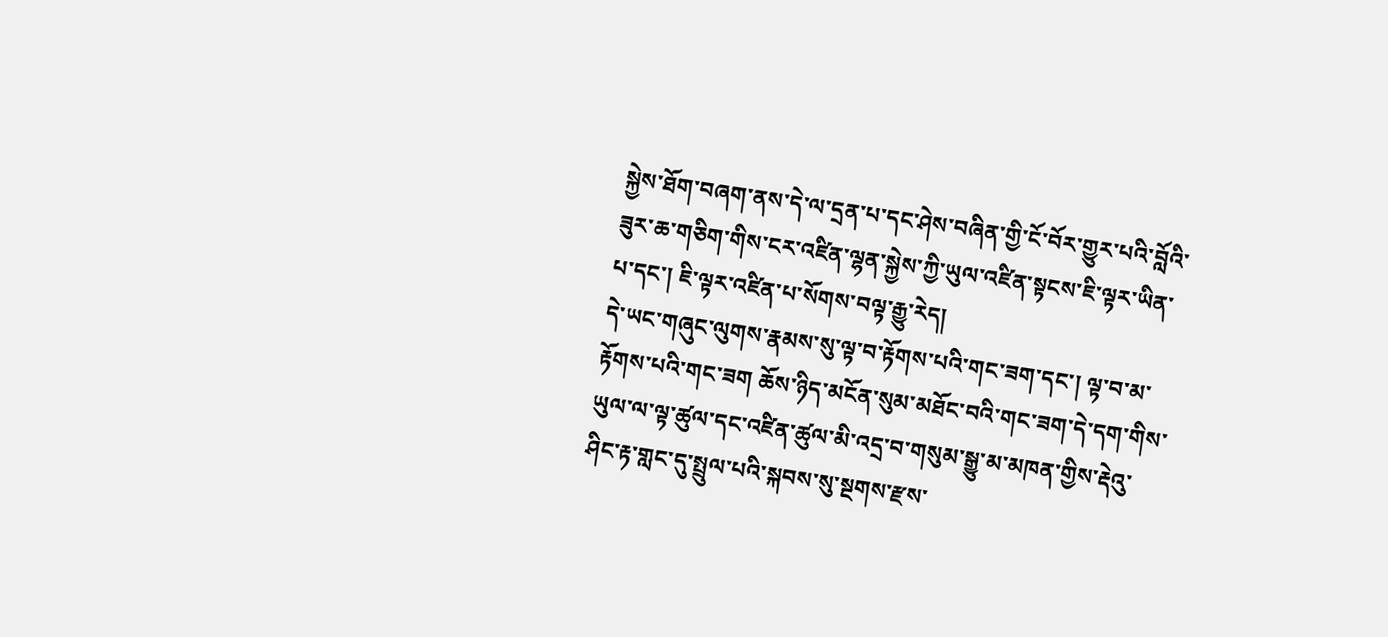སྐྱེས་ཐོག་བཞག་ནས་དེ་ལ་དྲན་པ་དང་ཤེས་བཞིན་གྱི་ངོ་བོར་གྱུར་པའི་བློའི་ཟུར་ཆ་གཅིག་གིས་ངར་འཛིན་ལྷན་སྐྱེས་ཀྱི་ཡུལ་འཛིན་སྟངས་ཇི་ལྟར་ཡིན་པ་དང་། ཇི་ལྟར་འཛིན་པ་སོགས་བལྟ་རྒྱུ་རེད།
དེ་ཡང་གཞུང་ལུགས་རྣམས་སུ་ལྟ་བ་རྟོགས་པའི་གང་ཟག་དང་། ལྟ་བ་མ་རྟོགས་པའི་གང་ཟག ཆོས་ཉིད་མངོན་སུམ་མཐོང་བའི་གང་ཟག་དེ་དག་གིས་ཡུལ་ལ་ལྟ་ཚུལ་དང་འཛིན་ཚུལ་མི་འདྲ་བ་གསུམ་སྒྱུ་མ་མཁན་གྱིས་རྡེའུ་ཤིང་རྟ་གླང་དུ་སྤྲུལ་པའི་སྐབས་སུ་སྔགས་རྫས་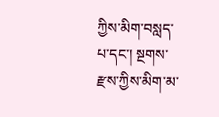ཀྱིས་མིག་བསླད་པ་དང་། སྔགས་རྫས་ཀྱིས་མིག་མ་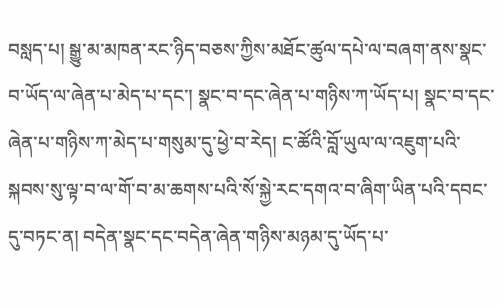བསླད་པ། སྒྱུ་མ་མཁན་རང་ཉིད་བཅས་ཀྱིས་མཐོང་ཚུལ་དཔེ་ལ་བཞག་ནས་སྣང་བ་ཡོད་ལ་ཞེན་པ་མེད་པ་དང་། སྣང་བ་དང་ཞེན་པ་གཉིས་ཀ་ཡོད་པ། སྣང་བ་དང་ཞེན་པ་གཉིས་ཀ་མེད་པ་གསུམ་དུ་ཕྱེ་བ་རེད། ང་ཚོའི་བློ་ཡུལ་ལ་འཇུག་པའི་སྐབས་སུ་ལྟ་བ་ལ་གོ་བ་མ་ཆགས་པའི་སོ་སྐྱེ་རང་དགའ་བ་ཞིག་ཡིན་པའི་དབང་དུ་བཏང་ན། བདེན་སྣང་དང་བདེན་ཞེན་གཉིས་མཉམ་དུ་ཡོད་པ་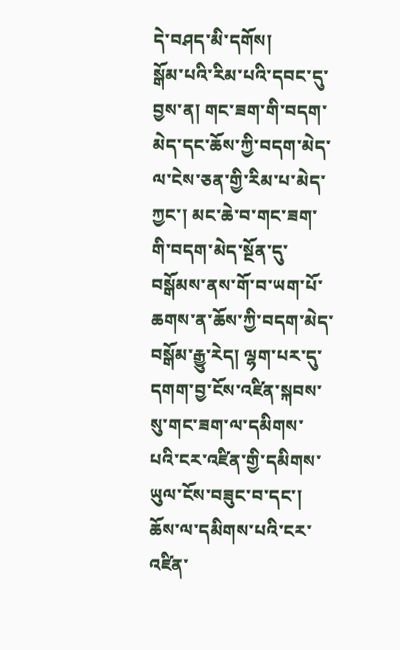དེ་བཤད་མི་དགོས།
སྒོམ་པའི་རིམ་པའི་དབང་དུ་བྱས་ན། གང་ཟག་གི་བདག་མེད་དང་ཆོས་ཀྱི་བདག་མེད་ལ་ངེས་ཅན་གྱི་རིམ་པ་མེད་ཀྱང་། མང་ཆེ་བ་གང་ཟག་གི་བདག་མེད་སྔོན་དུ་བསྒོམས་ནས་གོ་བ་ཡག་པོ་ཆགས་ན་ཆོས་ཀྱི་བདག་མེད་བསྒོམ་རྒྱུ་རེད། ལྷག་པར་དུ་དགག་བྱ་ངོས་འཛིན་སྐབས་སུ་གང་ཟག་ལ་དམིགས་པའི་ངར་འཛིན་གྱི་དམིགས་ཡུལ་ངོས་བཟུང་བ་དང་། ཆོས་ལ་དམིགས་པའི་ངར་འཛིན་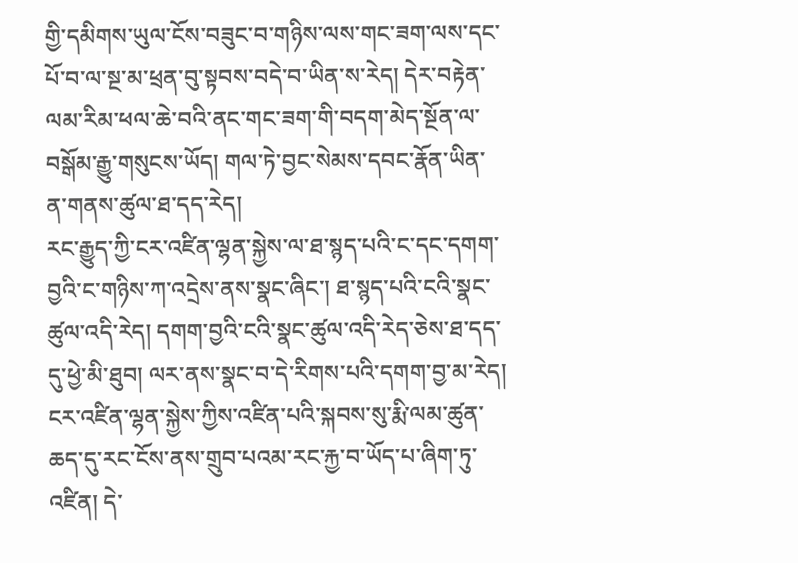གྱི་དམིགས་ཡུལ་ངོས་བཟུང་བ་གཉིས་ལས་གང་ཟག་ལས་དང་པོ་བ་ལ་སྔ་མ་ཕྲན་བུ་སྟབས་བདེ་བ་ཡིན་ས་རེད། དེར་བརྟེན་ལམ་རིམ་ཕལ་ཆེ་བའི་ནང་གང་ཟག་གི་བདག་མེད་སྔོན་ལ་བསྒོམ་རྒྱུ་གསུངས་ཡོད། གལ་ཏེ་བྱང་སེམས་དབང་རྣོན་ཡིན་ན་གནས་ཚུལ་ཐ་དད་རེད།
རང་རྒྱུད་ཀྱི་ངར་འཛིན་ལྷན་སྐྱེས་ལ་ཐ་སྙད་པའི་ང་དང་དགག་བྱའི་ང་གཉིས་ཀ་འདྲེས་ནས་སྣང་ཞིང་། ཐ་སྙད་པའི་ངའི་སྣང་ཚུལ་འདི་རེད། དགག་བྱའི་ངའི་སྣང་ཚུལ་འདི་རེད་ཅེས་ཐ་དད་དུ་ཕྱེ་མི་ཐུབ། ལར་ནས་སྣང་བ་དེ་རིགས་པའི་དགག་བྱ་མ་རེད། ངར་འཛིན་ལྷན་སྐྱེས་ཀྱིས་འཛིན་པའི་སྐབས་སུ་རྨི་ལམ་ཚུན་ཆད་དུ་རང་ངོས་ནས་གྲུབ་པའམ་རང་རྐྱ་བ་ཡོད་པ་ཞིག་ཏུ་འཛིན། དེ་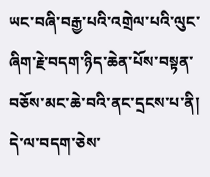ཡང་བཞི་བརྒྱ་པའི་འགྲེལ་པའི་ལུང་ཞིག་རྗེ་བདག་ཉིད་ཆེན་པོས་བསྟན་བཅོས་མང་ཆེ་བའི་ནང་དྲངས་པ་ནི། དེ་ལ་བདག་ཅེས་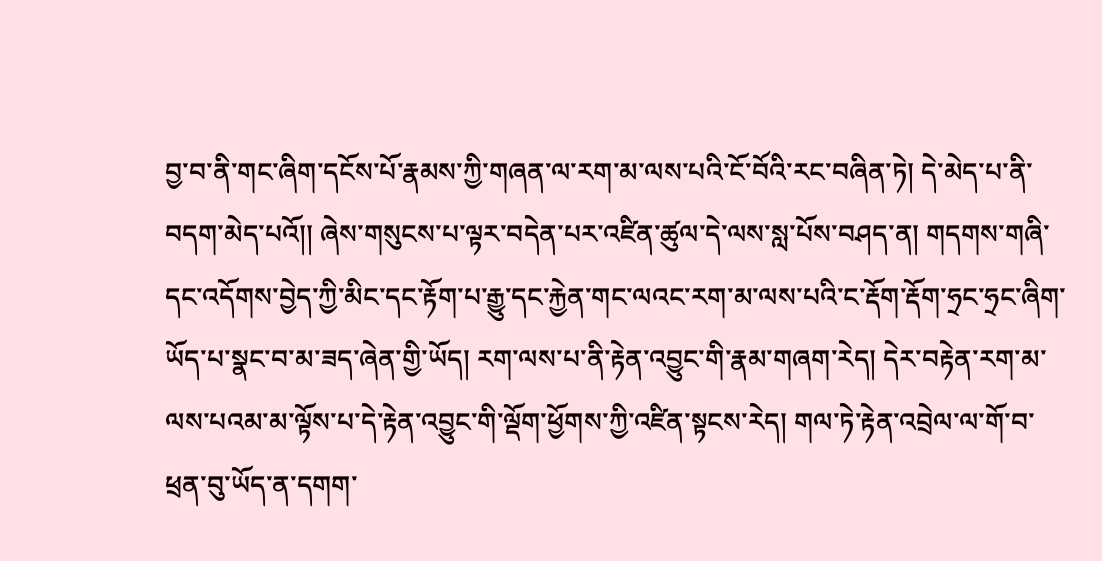བྱ་བ་ནི་གང་ཞིག་དངོས་པོ་རྣམས་ཀྱི་གཞན་ལ་རག་མ་ལས་པའི་ངོ་བོའི་རང་བཞིན་ཏེ། དེ་མེད་པ་ནི་བདག་མེད་པའོ།། ཞེས་གསུངས་པ་ལྟར་བདེན་པར་འཛིན་ཚུལ་དེ་ལས་སླ་པོས་བཤད་ན། གདགས་གཞི་དང་འདོགས་བྱེད་ཀྱི་མིང་དང་རྟོག་པ་རྒྱུ་དང་རྐྱེན་གང་ལའང་རག་མ་ལས་པའི་ང་རྡོག་རྡོག་ཧྲང་ཧྲང་ཞིག་ཡོད་པ་སྣང་བ་མ་ཟད་ཞེན་གྱི་ཡོད། རག་ལས་པ་ནི་རྟེན་འབྱུང་གི་རྣམ་གཞག་རེད། དེར་བརྟེན་རག་མ་ལས་པའམ་མ་ལྟོས་པ་དེ་རྟེན་འབྱུང་གི་ལྡོག་ཕྱོགས་ཀྱི་འཛིན་སྟངས་རེད། གལ་ཏེ་རྟེན་འབྲེལ་ལ་གོ་བ་ཕྲན་བུ་ཡོད་ན་དགག་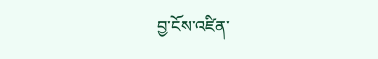བྱ་ངོས་འཛིན་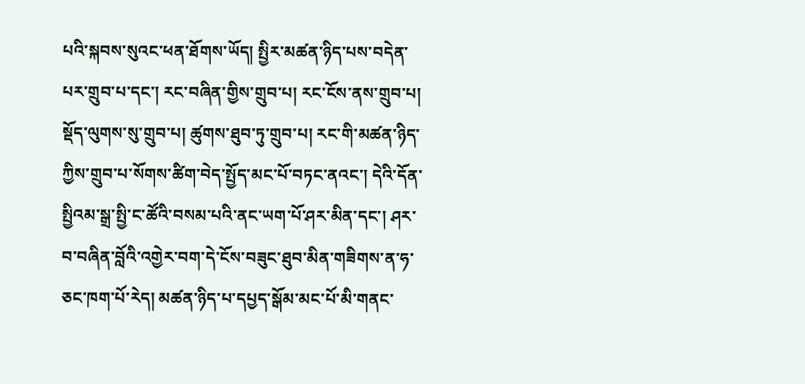པའི་སྐབས་སུའང་ཕན་ཐོགས་ཡོད། སྤྱིར་མཚན་ཉིད་པས་བདེན་པར་གྲུབ་པ་དང་། རང་བཞིན་གྱིས་གྲུབ་པ། རང་ངོས་ནས་གྲུབ་པ། སྡོད་ལུགས་སུ་གྲུབ་པ། ཚུགས་ཐུབ་ཏུ་གྲུབ་པ། རང་གི་མཚན་ཉིད་ཀྱིས་གྲུབ་པ་སོགས་ཚིག་བེད་སྤྱོད་མང་པོ་བཏང་ནའང་། དེའི་དོན་སྤྱིའམ་སྒྲ་སྤྱི་ང་ཚོའི་བསམ་པའི་ནང་ཡག་པོ་ཤར་མིན་དང་། ཤར་བ་བཞིན་བློའི་འགྱེར་བག་དེ་ངོས་བཟུང་ཐུབ་མིན་གཟིགས་ན་ཧ་ཅང་ཁག་པོ་རེད། མཚན་ཉིད་པ་དཔྱད་སྒོམ་མང་པོ་མི་གནང་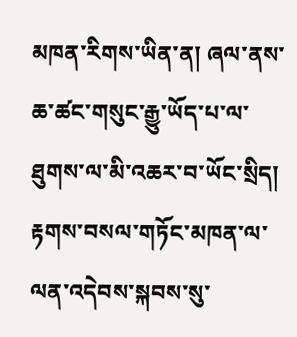མཁན་རིགས་ཡིན་ན། ཞལ་ནས་ཆ་ཚང་གསུང་རྒྱུ་ཡོད་པ་ལ་ཐུགས་ལ་མི་འཆར་བ་ཡོང་སྲིད། རྟགས་བསལ་གཏོང་མཁན་ལ་ལན་འདེབས་སྐབས་སུ་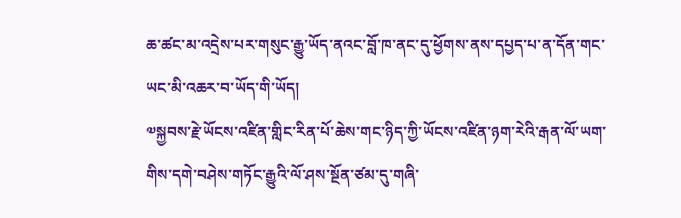ཆ་ཚང་མ་འདྲེས་པར་གསུང་རྒྱུ་ཡོད་ནའང་བློ་ཁ་ནང་དུ་ཕྱོགས་ནས་དཔྱད་པ་ན་དོན་གང་ཡང་མི་འཆར་བ་ཡོད་གི་ཡོད།
༧སྐྱབས་རྗེ་ཡོངས་འཛིན་གླིང་རིན་པོ་ཆེས་གང་ཉིད་ཀྱི་ཡོངས་འཛིན་ཉག་རེའི་རྒན་ལོ་ཡག་གིས་དགེ་བཤེས་གཏོང་རྒྱུའི་ལོ་ཤས་སྔོན་ཙམ་དུ་གཞི་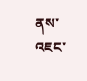ནས་འཇང་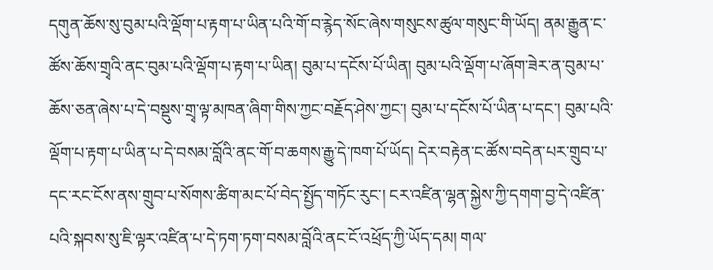དགུན་ཆོས་སུ་བུམ་པའི་ལྡོག་པ་རྟག་པ་ཡིན་པའི་གོ་བ་རྙེད་སོང་ཞེས་གསུངས་ཚུལ་གསུང་གི་ཡོད། ནམ་རྒྱུན་ང་ཚོས་ཆོས་གྲྭའི་ནང་བུམ་པའི་ལྡོག་པ་རྟག་པ་ཡིན། བུམ་པ་དངོས་པོ་ཡིན། བུམ་པའི་ལྡོག་པ་ཞོག་ཟེར་ན་བུམ་པ་ཆོས་ཅན་ཞེས་པ་དེ་བསྡུས་གྲྭ་ལྟ་མཁན་ཞིག་གིས་ཀྱང་བརྗོད་ཤེས་ཀྱང་། བུམ་པ་དངོས་པོ་ཡིན་པ་དང་། བུམ་པའི་ལྡོག་པ་རྟག་པ་ཡིན་པ་དེ་བསམ་བློའི་ནང་གོ་བ་ཆགས་རྒྱུ་དེ་ཁག་པོ་ཡོད། དེར་བརྟེན་ང་ཚོས་བདེན་པར་གྲུབ་པ་དང་རང་ངོས་ནས་གྲུབ་པ་སོགས་ཚིག་མང་པོ་བེད་སྤྱོད་གཏོང་རུང་། ངར་འཛིན་ལྷན་སྐྱེས་ཀྱི་དགག་བྱ་དེ་འཛིན་པའི་སྐབས་སུ་ཇི་ལྟར་འཛིན་པ་དེ་ཏག་ཏག་བསམ་བློའི་ནང་ངོ་འཕྲོད་ཀྱི་ཡོད་དམ། གལ་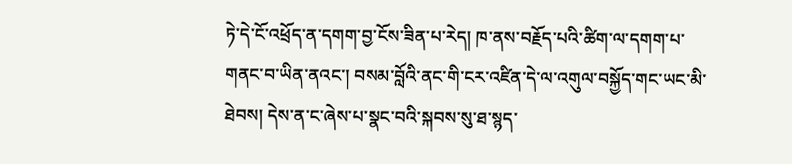ཏེ་དེ་ངོ་འཕྲོད་ན་དགག་བྱ་ངོས་ཟིན་པ་རེད། ཁ་ནས་བརྗོད་པའི་ཚིག་ལ་དགག་པ་གནང་བ་ཡིན་ནའང་། བསམ་བློའི་ནང་གི་ངར་འཛིན་དེ་ལ་འགུལ་བསྐྱོད་གང་ཡང་མི་ཐེབས། དེས་ན་ང་ཞེས་པ་སྣང་བའི་སྐབས་སུ་ཐ་སྙད་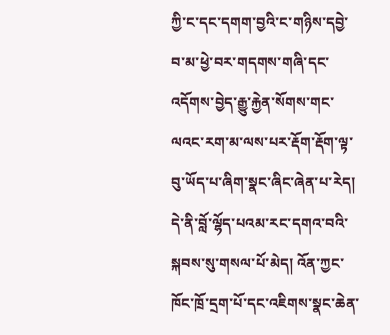ཀྱི་ང་དང་དགག་བྱའི་ང་གཉིས་དབྱེ་བ་མ་ཕྱེ་བར་གདགས་གཞི་དང་འདོགས་བྱེད་རྒྱུ་རྐྱེན་སོགས་གང་ལའང་རག་མ་ལས་པར་རྡོག་རྡོག་ལྟ་བུ་ཡོད་པ་ཞིག་སྣང་ཞིང་ཞེན་པ་རེད། དེ་ནི་བློ་ལྷོད་པའམ་རང་དགའ་བའི་སྐབས་སུ་གསལ་པོ་མེད། འོན་ཀྱང་ཁོང་ཁྲོ་དྲག་པོ་དང་འཇིགས་སྣང་ཆེན་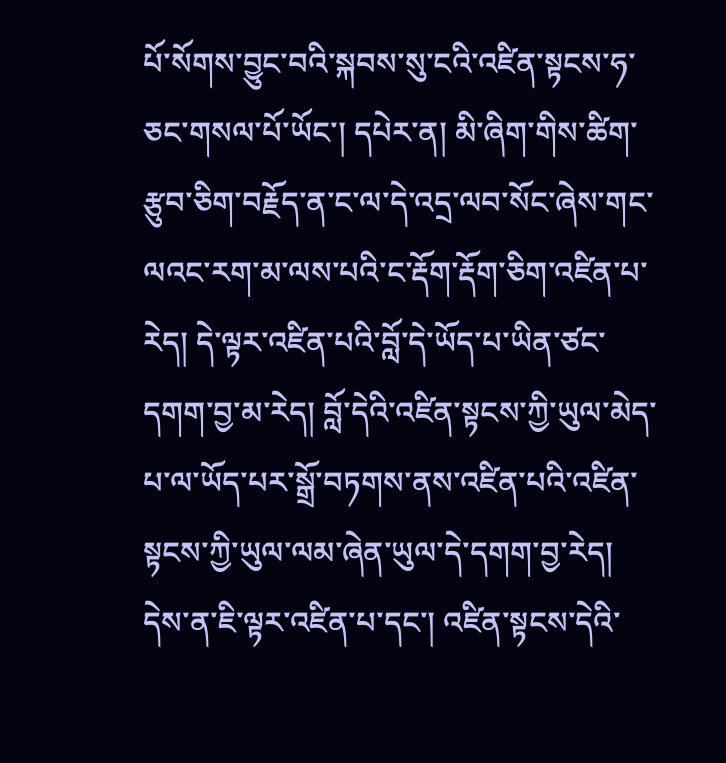པོ་སོགས་བྱུང་བའི་སྐབས་སུ་ངའི་འཛིན་སྟངས་ཧ་ཅང་གསལ་པོ་ཡོང་། དཔེར་ན། མི་ཞིག་གིས་ཚིག་རྩུབ་ཅིག་བརྗོད་ན་ང་ལ་དེ་འདྲ་ལབ་སོང་ཞེས་གང་ལའང་རག་མ་ལས་པའི་ང་རྡོག་རྡོག་ཅིག་འཛིན་པ་རེད། དེ་ལྟར་འཛིན་པའི་བློ་དེ་ཡོད་པ་ཡིན་ཙང་དགག་བྱ་མ་རེད། བློ་དེའི་འཛིན་སྟངས་ཀྱི་ཡུལ་མེད་པ་ལ་ཡོད་པར་སྒྲོ་བཏགས་ནས་འཛིན་པའི་འཛིན་སྟངས་ཀྱི་ཡུལ་ལམ་ཞེན་ཡུལ་དེ་དགག་བྱ་རེད། དེས་ན་ཇི་ལྟར་འཛིན་པ་དང་། འཛིན་སྟངས་དེའི་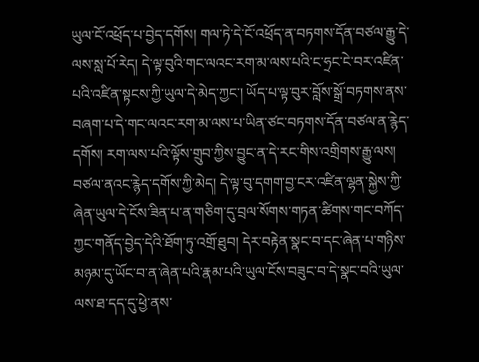ཡུལ་ངོ་འཕྲོད་པ་བྱེད་དགོས། གལ་ཏེ་དེ་ངོ་འཕྲོད་ན་བཏགས་དོན་བཙལ་རྒྱུ་དེ་ལས་སླ་པོ་རེད། དེ་ལྟ་བུའི་གང་ལའང་རག་མ་ལས་པའི་ང་ཧྲང་ངེ་བར་འཛིན་པའི་འཛིན་སྟངས་ཀྱི་ཡུལ་དེ་མེད་ཀྱང་། ཡོད་པ་ལྟ་བུར་བློས་སྒྲོ་བཏགས་ནས་བཞག་པ་དེ་གང་ལའང་རག་མ་ལས་པ་ཡིན་ཙང་བཏགས་དོན་བཙལ་ན་རྙེད་དགོས། རག་ལས་པའི་ལྟོས་གྲུབ་ཀྱིས་བྱུང་ན་དེ་རང་གིས་འགྲིགས་རྒྱུ་ལས། བཙལ་ནའང་རྙེད་དགོས་ཀྱི་མེད། དེ་ལྟ་བུ་དགག་བྱ་ངར་འཛིན་ལྷན་སྐྱེས་ཀྱི་ཞེན་ཡུལ་དེ་ངོས་ཟིན་པ་ན་གཅིག་དུ་བྲལ་སོགས་གཏན་ཚིགས་གང་བཀོད་ཀྱང་གནོད་བྱེད་དེའི་ཐོག་ཏུ་འགྲོ་ཐུབ། དེར་བརྟེན་སྣང་བ་དང་ཞེན་པ་གཉིས་མཉམ་དུ་ཡོང་བ་ན་ཞེན་པའི་རྣམ་པའི་ཡུལ་ངོས་བཟུང་བ་དེ་སྣང་བའི་ཡུལ་ལས་ཐ་དད་དུ་ཕྱེ་ནས་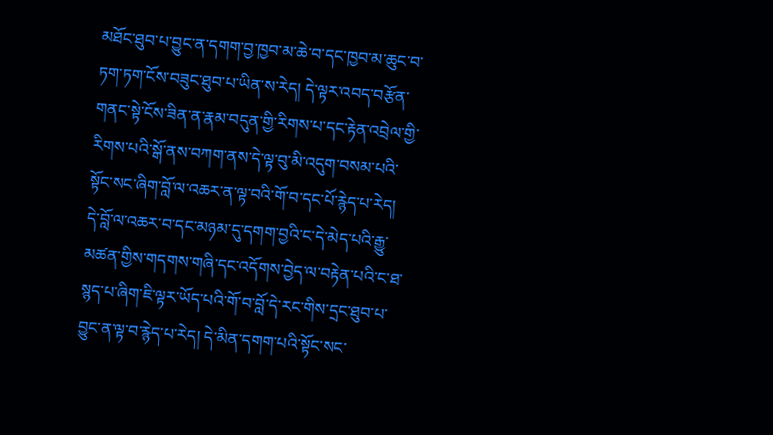མཐོང་ཐུབ་པ་བྱུང་ན་དགག་བྱ་ཁྱབ་མ་ཆེ་བ་དང་ཁྱབ་མ་ཆུང་བ་ཏག་ཏག་ངོས་བཟུང་ཐུབ་པ་ཡིན་ས་རེད། དེ་ལྟར་འབད་བརྩོན་གནང་སྟེ་ངོས་ཟིན་ན་རྣམ་བདུན་གྱི་རིགས་པ་དང་རྟེན་འབྲེལ་གྱི་རིགས་པའི་སྒོ་ནས་བཀག་ནས་དེ་ལྟ་བུ་མི་འདུག་བསམ་པའི་སྟོང་སང་ཞིག་བློ་ལ་འཆར་ན་ལྟ་བའི་གོ་བ་དང་པོ་རྙེད་པ་རེད། དེ་བློ་ལ་འཆར་བ་དང་མཉམ་དུ་དགག་བྱའི་ང་དེ་མེད་པའི་རྒྱུ་མཚན་གྱིས་གདགས་གཞི་དང་འདོགས་བྱེད་ལ་བརྟེན་པའི་ང་ཐ་སྙད་པ་ཞིག་ཇི་ལྟར་ཡོད་པའི་གོ་བ་བློ་དེ་རང་གིས་དྲང་ཐུབ་པ་བྱུང་ན་ལྟ་བ་རྙེད་པ་རེད། དེ་མིན་དགག་པའི་སྟོང་སང་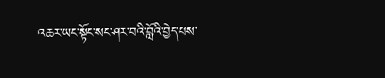འཆར་ཡང་སྟོང་སང་ཤར་བའི་བློའི་བྱེད་པས་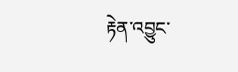རྟེན་འབྱུང་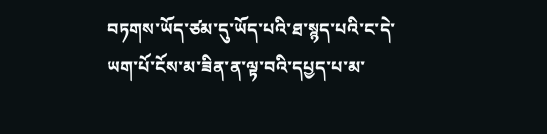བཏགས་ཡོད་ཙམ་དུ་ཡོད་པའི་ཐ་སྙད་པའི་ང་དེ་ཡག་པོ་ངོས་མ་ཟིན་ན་ལྟ་བའི་དཔྱད་པ་མ་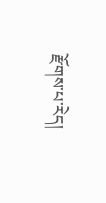རྫོགས་པ་རེད།